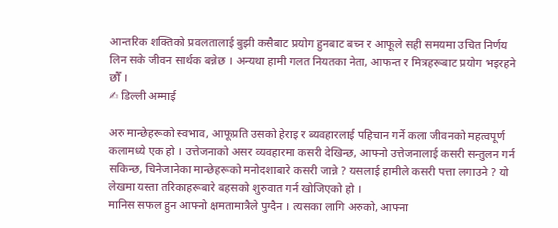आन्तरिक शक्तिको प्रवलतालाई बुझी कसैबाट प्रयोग हुनबाट बच्न र आफूले सही समयमा उचित निर्णय लिन सके जीवन सार्थक बन्नेछ । अन्यथा हामी गलत नियतका नेता, आफन्त र मित्रहरूबाट प्रयोग भइरहने छौँ ।
✍ डिल्ली अम्माई

अरु मान्छेहरूको स्वभाव, आफूप्रति उसको हेराइ र ब्यवहारलाई पहिचान गर्ने कला जीवनको महत्वपूर्ण कलामध्ये एक हो । उत्तेजनाको असर व्यवहारमा कसरी देखिन्छ, आफ्नो उत्तेजनालाई कसरी सन्तुलन गर्न सकिन्छ, चिनेजानेका मान्छेहरूको मनोदशाबारे कसरी जान्ने ? यसलाई हामीले कसरी पत्ता लगाउने ? यो लेखमा यस्ता तरिकाहरूबारे बहसको शुरुवात गर्न खोजिएको हो ।
मानिस सफल हुन आफ्नो क्षमतामात्रैले पुग्दैन । त्यसका लागि अरुको, आफ्ना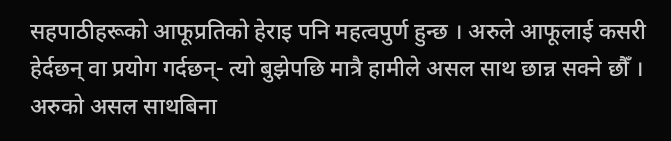सहपाठीहरूको आफूप्रतिको हेराइ पनि महत्वपुर्ण हुन्छ । अरुले आफूलाई कसरी हेर्दछन् वा प्रयोग गर्दछन्- त्यो बुझेपछि मात्रै हामीले असल साथ छान्न सक्ने छौँ । अरुको असल साथबिना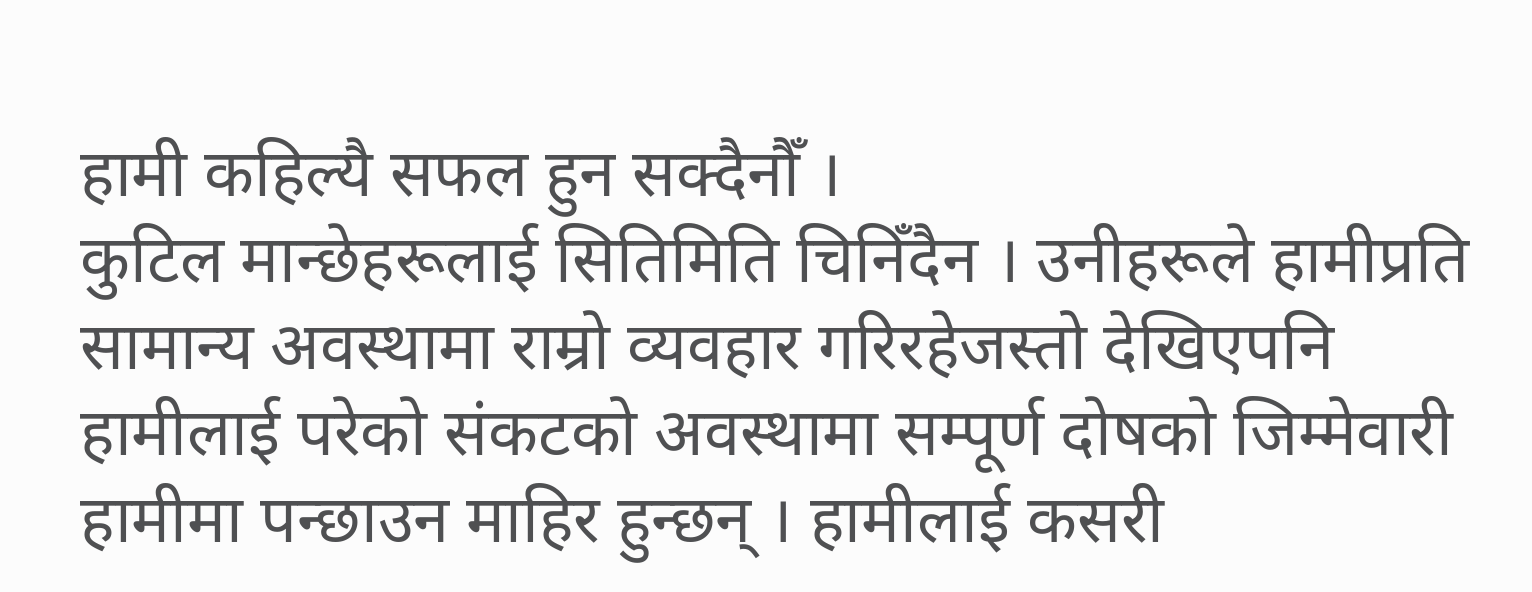हामी कहिल्यै सफल हुन सक्दैनौँ ।
कुटिल मान्छेहरूलाई सितिमिति चिनिँदैन । उनीहरूले हामीप्रति सामान्य अवस्थामा राम्रो व्यवहार गरिरहेजस्तो देखिएपनि हामीलाई परेको संकटको अवस्थामा सम्पूर्ण दोषको जिम्मेवारी हामीमा पन्छाउन माहिर हुन्छन् । हामीलाई कसरी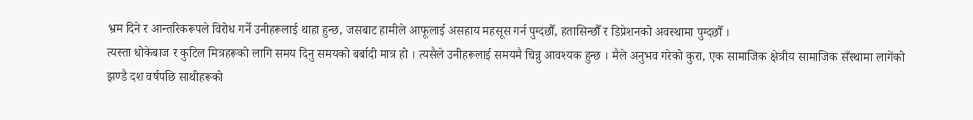भ्रम दिने र आन्तरिकरूपले विरोध गर्ने उनीहरूलाई थाहा हुन्छ, जसबाट हामीले आफूलाई असहाय महसूस गर्न पुग्दछौँ, हतासिन्छौँ र डिप्रेशनको अवस्थामा पुग्दछौँ ।
त्यस्ता धोकेबाज र कुटिल मित्रहरूको लागि समय दिनु समयको बर्बादी मात्र हो । त्यसैले उनीहरूलाई समयमै चिन्नु आवश्यक हुन्छ । मैले अनुभव गरेको कुरा, एक सामाजिक क्षेत्रीय सामाजिक सँस्थामा लागेंको झण्डै दश वर्षपछि साथीहरूको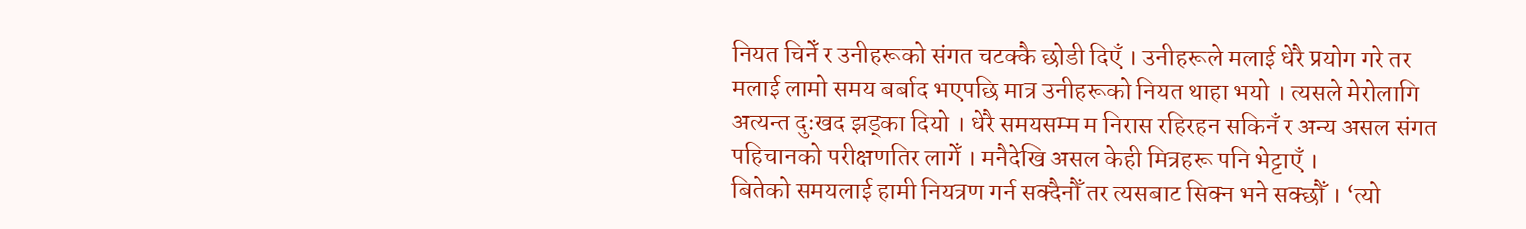नियत चिनेँ र उनीहरूको संगत चटक्कै छोडी दिएँ । उनीहरूले मलाई धेरै प्रयोग गरे तर मलाई लामो समय बर्बाद भएपछि मात्र उनीहरूको नियत थाहा भयो । त्यसले मेरोलागि अत्यन्त दुःखद झड्का दियो । धेरै समयसम्म म निरास रहिरहन सकिनँ र अन्य असल संगत पहिचानको परीक्षणतिर लागेँ । मनैदेखि असल केही मित्रहरू पनि भेट्टाएँ ।
बितेको समयलाई हामी नियत्रण गर्न सक्दैनौँ तर त्यसबाट सिक्न भने सक्छौँ । ‘त्यो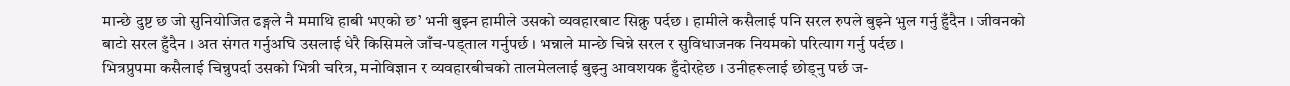मान्छे दुष्ट छ जो सुनियोजित ढङ्गले नै ममाथि हाबी भएको छ’ भनी बुझ्न हामीले उसको व्यवहारबाट सिक्नु पर्दछ । हामीले कसैलाई पनि सरल रुपले बुझ्ने भुल गर्नु हुँदैन । जीवनको बाटो सरल हुँदैन । अत संगत गर्नुअघि उसलाई धेरै किसिमले जाँच-पड्ताल गर्नुपर्छ । भन्नाले मान्छे चिन्ने सरल र सुविधाजनक नियमको परित्याग गर्नु पर्दछ ।
भित्रप्रुपमा कसैलाई चिन्नुपर्दा उसको भित्री चरित्र, मनोविज्ञान र व्यवहारबीचको तालमेललाई बुझ्नु आवशयक हुँदोरहेछ । उनीहरूलाई छोड्नु पर्छ ज-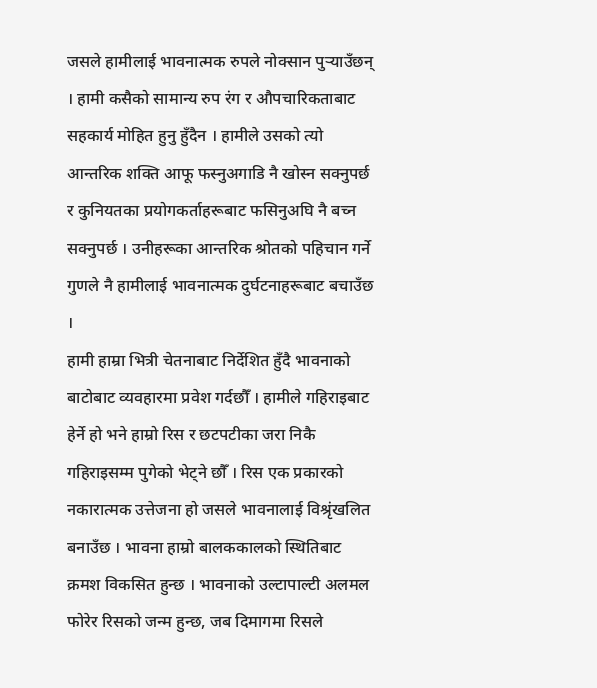जसले हामीलाई भावनात्मक रुपले नोक्सान पुऱ्याउँछन् । हामी कसैको सामान्य रुप रंग र औपचारिकताबाट सहकार्य मोहित हुनु हुँदैन । हामीले उसको त्यो आन्तरिक शक्ति आफू फस्नुअगाडि नै खोस्न सक्नुपर्छ र कुनियतका प्रयोगकर्ताहरूबाट फसिनुअघि नै बच्न सक्नुपर्छ । उनीहरूका आन्तरिक श्रोतको पहिचान गर्ने गुणले नै हामीलाई भावनात्मक दुर्घटनाहरूबाट बचाउँछ ।
हामी हाम्रा भित्री चेतनाबाट निर्देशित हुँदै भावनाको बाटोबाट व्यवहारमा प्रवेश गर्दछौँ । हामीले गहिराइबाट हेर्ने हो भने हाम्रो रिस र छटपटीका जरा निकै गहिराइसम्म पुगेको भेट्ने छौँ । रिस एक प्रकारको नकारात्मक उत्तेजना हो जसले भावनालाई विश्रृंखलित बनाउँछ । भावना हाम्रो बालककालको स्थितिबाट क्रमश विकसित हुन्छ । भावनाको उल्टापाल्टी अलमल फोरेर रिसको जन्म हुन्छ, जब दिमागमा रिसले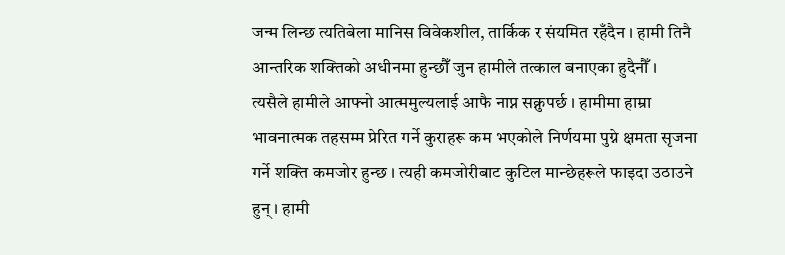जन्म लिन्छ त्यतिबेला मानिस विवेकशील, तार्किक र संयमित रहँदैन । हामी तिनै आन्तरिक शक्तिको अधीनमा हुन्छौँ जुन हामीले तत्काल बनाएका हुदैनौँ ।
त्यसैले हामीले आफ्नो आत्ममुल्यलाई आफै नाप्न सक्नुपर्छ । हामीमा हाम्रा भावनात्मक तहसम्म प्रेरित गर्ने कुराहरू कम भएकोले निर्णयमा पुग्ने क्षमता सृजना गर्ने शक्ति कमजोर हुन्छ । त्यही कमजोरीबाट कुटिल मान्छेहरूले फाइदा उठाउने हुन् । हामी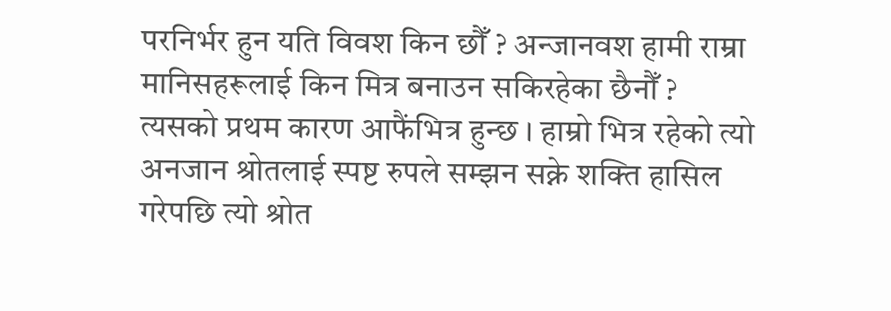परनिर्भर हुन यति विवश किन छौँ ? अन्जानवश हामी राम्रा मानिसहरूलाई किन मित्र बनाउन सकिरहेका छैनौँ ? त्यसको प्रथम कारण आफैंभित्र हुन्छ । हाम्रो भित्र रहेको त्यो अनजान श्रोतलाई स्पष्ट रुपले सम्झन सक्ने शक्ति हासिल गरेपछि त्यो श्रोत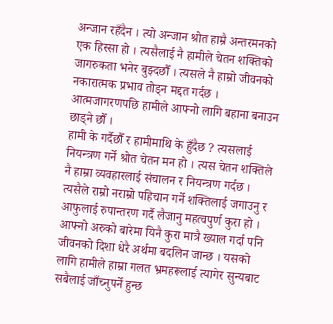अन्जान रहँदैन । त्यो अन्जान श्रोत हाम्रै अन्तरमनको एक हिस्सा हो । त्यसैलाई नै हामीले चेतन शक्तिको जागरुकता भनेर बुझ्दछौँ । त्यसले नै हाम्रो जीवनको नकारात्मक प्रभाव तोड्न मद्दत गर्दछ । आत्मजागरणपछि हामीले आफ्नो लागि बहाना बनाउन छाड्ने छौँ ।
हामी के गर्दैछौँ र हामीमाथि के हुँदैछ ? त्यसलाई नियन्त्रण गर्ने श्रोत चेतन मन हो । त्यस चेतन शक्तिले नै हाम्रा व्यवहारलाई संचालन र नियन्त्रण गर्दछ । त्यसैले राम्रो नराम्रो पहिचान गर्ने शक्तिलाई जगाउनु र आफुलाई रुपान्तरण गर्दै लैजानु महत्वपुर्ण कुरा हो । आफ्नो अरुको बारेमा यिनै कुरा मात्रै ख्याल गर्दा पनि जीवनको दिशा धेरै अर्थमा बदलिन जान्छ । यसको लागि हामीले हाम्रा गलत भ्रमहरूलाई त्यागेर सुन्यबाट सबैलाई जाँच्नुपर्ने हुन्छ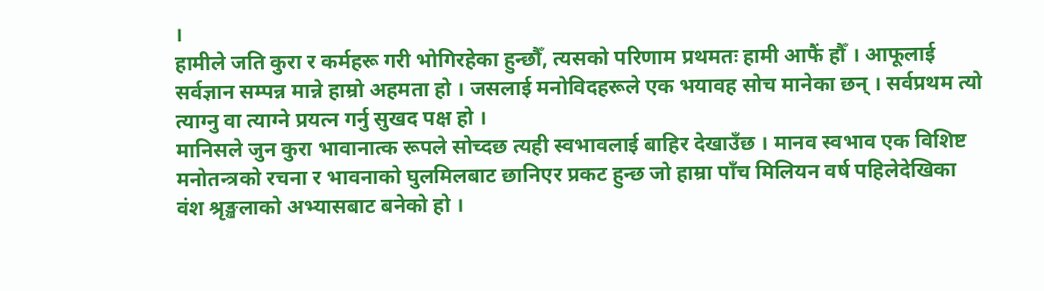।
हामीले जति कुरा र कर्महरू गरी भोगिरहेका हुन्छौँ, त्यसको परिणाम प्रथमतः हामी आफैं हौँ । आफूलाई सर्वज्ञान सम्पन्न मान्ने हाम्रो अहमता हो । जसलाई मनोविदहरूले एक भयावह सोच मानेका छन् । सर्वप्रथम त्यो त्याग्नु वा त्याग्ने प्रयत्न गर्नु सुखद पक्ष हो ।
मानिसले जुन कुरा भावानात्क रूपले सोच्दछ त्यही स्वभावलाई बाहिर देखाउँछ । मानव स्वभाव एक विशिष्ट मनोतन्त्रको रचना र भावनाको घुलमिलबाट छानिएर प्रकट हुन्छ जो हाम्रा पाँच मिलियन वर्ष पहिलेदेखिका वंश श्रृङ्खलाको अभ्यासबाट बनेको हो ।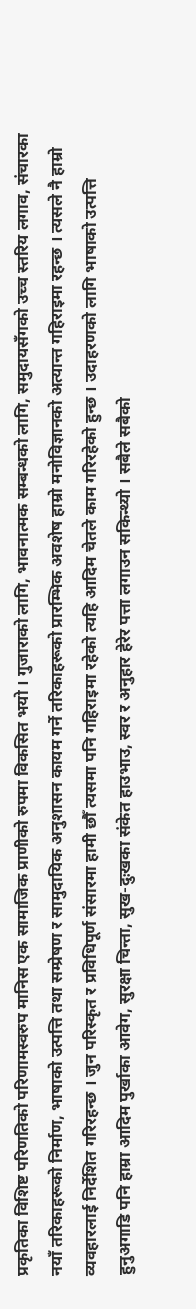प्रकृतिका विशिष्ट परिणतिको परिणामस्वरुप मानिस एक सामाजिक प्राणीको रुपमा विकसित भयो । गुजाराको लागि, भावनात्मक सम्बन्धको लागि, समुदायसँगको उच्च स्तरिय लगाव, संचारका नयाँ तरिकाहरूको निर्माण, भाषाको उत्पत्ति तथा सम्प्रेषण र सामुदायिक अनुशासन कायम गर्ने तरिकाहरूको प्रारम्भिक अवशेष हाम्रो मनोविज्ञानको अत्यान्त गहिराइमा रहन्छ । त्यसले नै हाम्रो व्यवहारलाई निर्देशित गरिरहन्छ । जुन परिस्कृत र प्रविधिपूर्ण संसारमा हामी छौँ त्यसमा पनि गहिराइमा रहेको त्यहि आदिम चेतले काम गरिरहेको हुन्छ । उदाहरणको लागि भाषाको उत्पत्ति हुनुअगाडि पनि हाम्रा आदिम पुर्खाका आवेग, सुरक्षा चिन्ता, सुख-दुःखका संकेत हाउभाउ, स्वर र अनुहार हेरेर पत्ता लगाउन सकिन्थ्यो । सबैले सबैको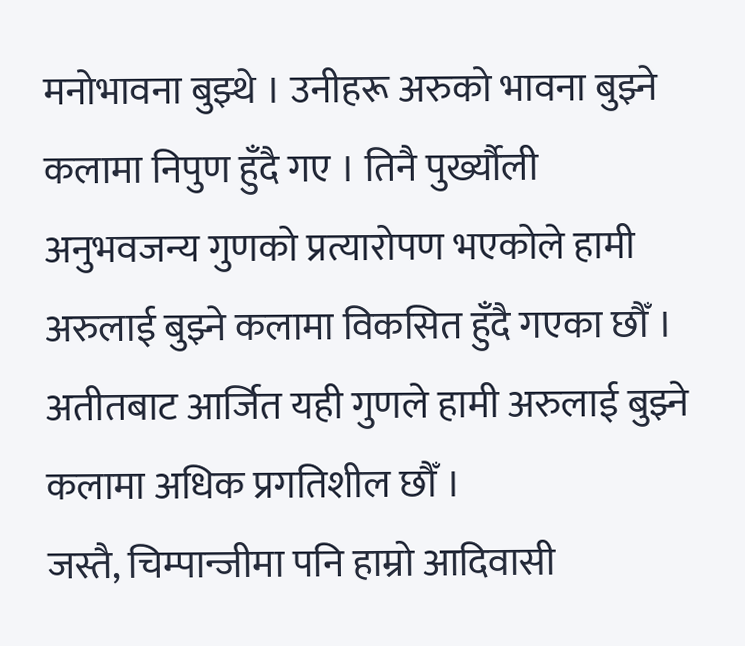मनोभावना बुझ्थे । उनीहरू अरुको भावना बुझ्ने कलामा निपुण हुँदै गए । तिनै पुर्ख्यौली अनुभवजन्य गुणको प्रत्यारोपण भएकोले हामी अरुलाई बुझ्ने कलामा विकसित हुँदै गएका छौँ । अतीतबाट आर्जित यही गुणले हामी अरुलाई बुझ्ने कलामा अधिक प्रगतिशील छौँ ।
जस्तै, चिम्पान्जीमा पनि हाम्रो आदिवासी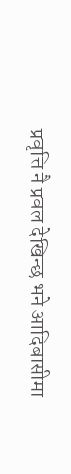प्रवृत्ति नै प्रवल देखिन्छ भने आदिबासीमा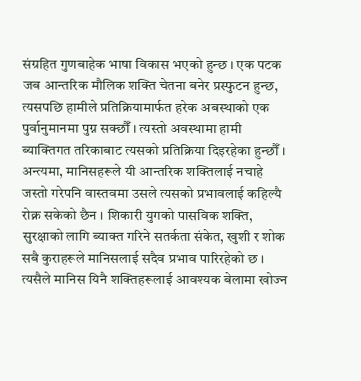संग्रहित गुणबाहेक भाषा विकास भएको हुन्छ । एक पटक जब आन्तरिक मौलिक शक्ति चेतना बनेर प्रस्फुटन हुन्छ, त्यसपछि हामीले प्रतिक्रियामार्फत हरेक अबस्थाको एक पुर्वानुमानमा पुग्न सक्छौँ । त्यस्तो अवस्थामा हामी ब्याक्तिगत तरिकाबाट त्यसको प्रतिक्रिया दिइरहेका हुन्छौँ ।
अन्त्यमा, मानिसहरूले यी आन्तरिक शक्तिलाई नचाहे जस्तो गरेपनि वास्तवमा उसले त्यसको प्रभावलाई कहिल्यै रोक्न सकेको छैन । शिकारी युगको पासविक शक्ति, सुरक्षाको लागि ब्याक्त गरिने सतर्कता संकेत, खुशी र शोक सबै कुराहरूले मानिसलाई सदैव प्रभाव पारिरहेको छ । त्यसैले मानिस यिनै शक्तिहरूलाई आवश्यक बेलामा खोज्न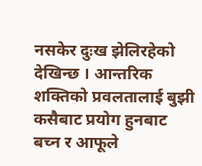नसकेर दुःख झेलिरहेको देखिन्छ । आन्तरिक शक्तिको प्रवलतालाई बुझी कसैबाट प्रयोग हुनबाट बच्न र आफूले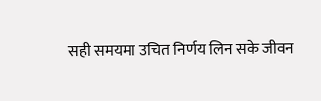सही समयमा उचित निर्णय लिन सके जीवन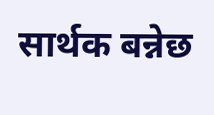सार्थक बन्नेछ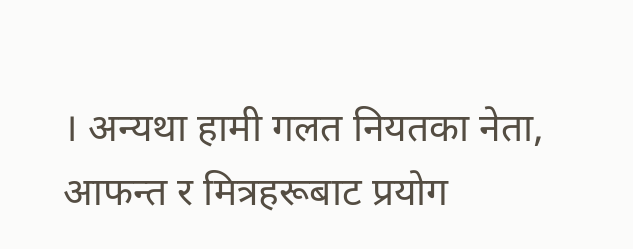। अन्यथा हामी गलत नियतका नेता, आफन्त र मित्रहरूबाट प्रयोग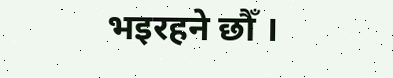भइरहने छौँ ।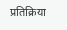प्रतिक्रिया